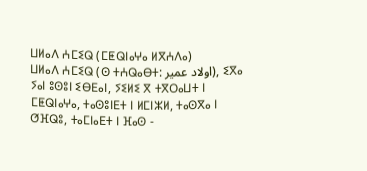ⵡⵍⴰⴷ ⵄⵎⵉⵕ (ⵎⵟⵕⵏⴰⵖⴰ ⵍⴳⵄⴷⴰ)
ⵡⵍⴰⴷ ⵄⵎⵉⵕ (ⵙ ⵜⵄⵕⴰⴱⵜ: اولاد عمير), ⵉⴳⴰ ⵢⴰⵏ ⵓⵙⵓⵏ ⵉⴱⴹⴰⵏ, ⵢⵉⵍⵉ ⴳ ⵜⴳⵔⴰⵡⵜ ⵏ ⵎⵟⵕⵏⴰⵖⴰ, ⵜⴰⵙⵓⵏⴹⵜ ⵏ ⵍⵎⵏⵣⵍ, ⵜⴰⵙⴳⴰ ⵏ ⵚⴼⵕⵓ, ⵜⴰⵎⵏⴰⴹⵜ ⵏ ⴼⴰⵙ -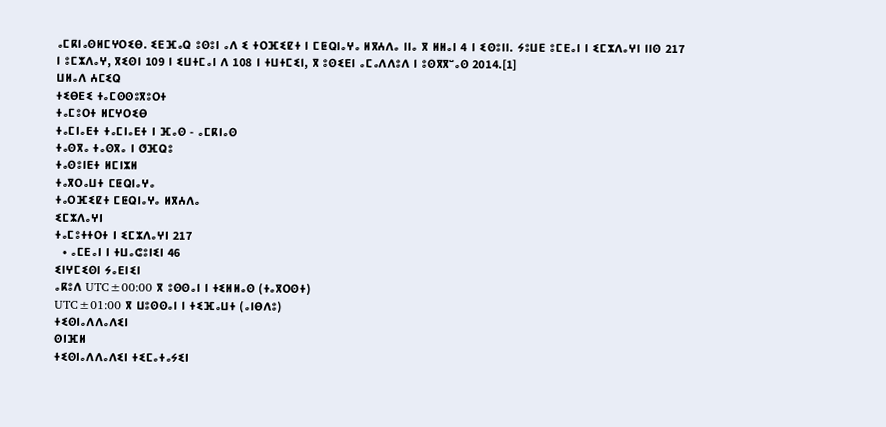ⴰⵎⴽⵏⴰⵙⵍⵎⵖⵔⵉⴱ. ⵉⴹⴼⴰⵕ ⵓⵙⵓⵏ ⴰⴷ ⵉ ⵜⵔⴼⵉⵇⵜ ⵏ ⵎⵟⵕⵏⴰⵖⴰ ⵍⴳⵄⴷⴰ ⵏⵏⴰ ⴳ ⵍⵍⴰⵏ 4 ⵏ ⵉⵙⵓⵏⵏ. ⵢⵓⵡⴹ ⵓⵎⴹⴰⵏ ⵏ ⵉⵎⵣⴷⴰⵖⵏ ⵏⵏⵙ 217 ⵏ ⵓⵎⵣⴷⴰⵖ, ⴳⵉⵙⵏ 109 ⵏ ⵉⵡⵜⵎⴰⵏ ⴷ 108 ⵏ ⵜⵡⵜⵎⵉⵏ, ⴳ ⵓⵙⵉⴹⵏ ⴰⵎⴰⴷⴷⵓⴷ ⵏ ⵓⵙⴳⴳⵯⴰⵙ 2014.[1]
ⵡⵍⴰⴷ ⵄⵎⵉⵕ
ⵜⵉⴱⴹⵉ ⵜⴰⵎⵙⵙⵓⴳⵓⵔⵜ
ⵜⴰⵎⵓⵔⵜ ⵍⵎⵖⵔⵉⴱ
ⵜⴰⵎⵏⴰⴹⵜ ⵜⴰⵎⵏⴰⴹⵜ ⵏ ⴼⴰⵙ - ⴰⵎⴽⵏⴰⵙ
ⵜⴰⵙⴳⴰ ⵜⴰⵙⴳⴰ ⵏ ⵚⴼⵕⵓ
ⵜⴰⵙⵓⵏⴹⵜ ⵍⵎⵏⵣⵍ
ⵜⴰⴳⵔⴰⵡⵜ ⵎⵟⵕⵏⴰⵖⴰ
ⵜⴰⵔⴼⵉⵇⵜ ⵎⵟⵕⵏⴰⵖⴰ ⵍⴳⵄⴷⴰ
ⵉⵎⵣⴷⴰⵖⵏ
ⵜⴰⵎⵓⵜⵜⵔⵜ ⵏ ⵉⵎⵣⴷⴰⵖⵏ 217
  • ⴰⵎⴹⴰⵏ ⵏ ⵜⵡⴰⵛⵓⵏⵉⵏ 46
ⵉⵏⵖⵎⵉⵙⵏ ⵢⴰⴹⵏⵉⵏ
ⴰⴽⵓⴷ UTC±00:00 ⴳ ⵓⵙⵙⴰⵏ ⵏ ⵜⵉⵍⵍⴰⵙ (ⵜⴰⴳⵔⵙⵜ)
UTC±01:00 ⴳ ⵡⵓⵙⵙⴰⵏ ⵏ ⵜⵉⴼⴰⵡⵜ (ⴰⵏⴱⴷⵓ)
ⵜⵉⵙⵏⴰⴷⴷⴰⴷⵉⵏ
ⵙⵏⴼⵍ
ⵜⵉⵙⵏⴰⴷⴷⴰⴷⵉⵏ ⵜⵉⵎⴰⵜⴰⵢⵉⵏ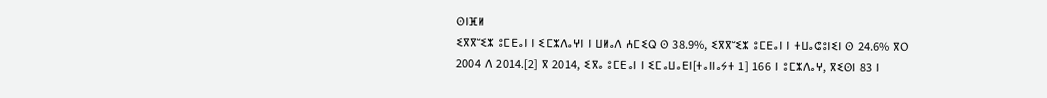ⵙⵏⴼⵍ
ⵉⴳⴳⵯⵉⵣ ⵓⵎⴹⴰⵏ ⵏ ⵉⵎⵣⴷⴰⵖⵏ ⵏ ⵡⵍⴰⴷ ⵄⵎⵉⵕ ⵙ 38.9%, ⵉⴳⴳⵯⵉⵣ ⵓⵎⴹⴰⵏ ⵏ ⵜⵡⴰⵛⵓⵏⵉⵏ ⵙ 24.6% ⴳⵔ 2004 ⴷ 2014.[2] ⴳ 2014, ⵉⴳⴰ ⵓⵎⴹⴰⵏ ⵏ ⵉⵎⴰⵡⴰⴹⵏ[ⵜⴰⵏⵏⴰⵢⵜ 1] 166 ⵏ ⵓⵎⵣⴷⴰⵖ, ⴳⵉⵙⵏ 83 ⵏ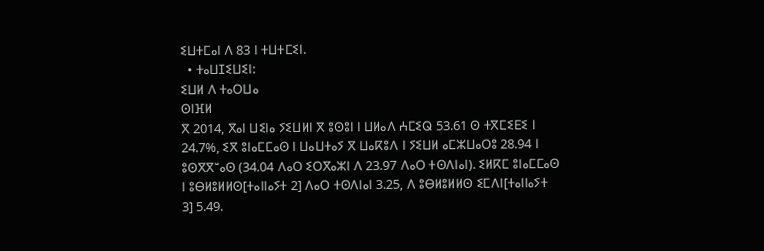ⵉⵡⵜⵎⴰⵏ ⴷ 83 ⵏ ⵜⵡⵜⵎⵉⵏ.
  • ⵜⴰⵡⵊⵉⵡⵉⵏ:
ⵉⵡⵍ ⴷ ⵜⴰⵔⵡⴰ
ⵙⵏⴼⵍ
ⴳ 2014, ⴳⴰⵏ ⵡⵉⵏⴰ ⵢⵉⵡⵍⵏ ⴳ ⵓⵙⵓⵏ ⵏ ⵡⵍⴰⴷ ⵄⵎⵉⵕ 53.61 ⵙ ⵜⴳⵎⵉⴹⵉ ⵏ 24.7%, ⵉⴳ ⵓⵏⴰⵎⵎⴰⵙ ⵏ ⵡⴰⵡⵜⴰⵢ ⴳ ⵡⴰⴽⵓⴷ ⵏ ⵢⵉⵡⵍ ⴰⵎⵣⵡⴰⵔⵓ 28.94 ⵏ ⵓⵙⴳⴳⵯⴰⵙ (34.04 ⴷⴰⵔ ⵉⵔⴳⴰⵣⵏ ⴷ 23.97 ⴷⴰⵔ ⵜⵙⴷⵏⴰⵏ). ⵉⵍⴽⵎ ⵓⵏⴰⵎⵎⴰⵙ ⵏ ⵓⴱⵍⵓⵍⵍⵙ[ⵜⴰⵏⵏⴰⵢⵜ 2] ⴷⴰⵔ ⵜⵙⴷⵏⴰⵏ 3.25, ⴷ ⵓⴱⵍⵓⵍⵍⵙ ⵉⵎⴷⵏ[ⵜⴰⵏⵏⴰⵢⵜ 3] 5.49.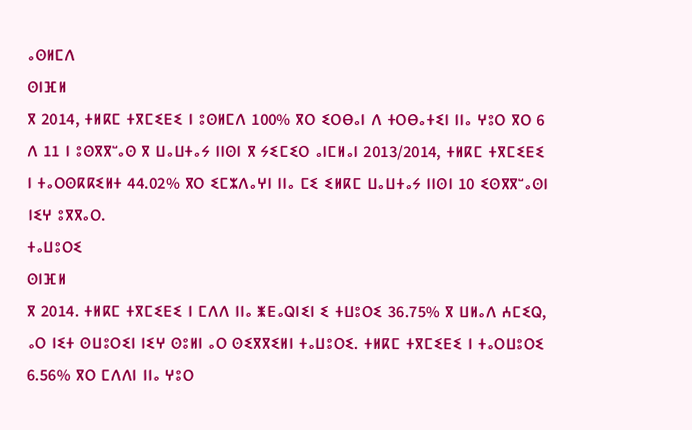ⴰⵙⵍⵎⴷ
ⵙⵏⴼⵍ
ⴳ 2014, ⵜⵍⴽⵎ ⵜⴳⵎⵉⴹⵉ ⵏ ⵓⵙⵍⵎⴷ 100% ⴳⵔ ⵉⵔⴱⴰⵏ ⴷ ⵜⵔⴱⴰⵜⵉⵏ ⵏⵏⴰ ⵖⵓⵔ ⴳⵔ 6 ⴷ 11 ⵏ ⵓⵙⴳⴳⵯⴰⵙ ⴳ ⵡⴰⵡⵜⴰⵢ ⵏⵏⵙⵏ ⴳ ⵢⵉⵎⵉⵔ ⴰⵏⵎⵍⴰⵏ 2013/2014, ⵜⵍⴽⵎ ⵜⴳⵎⵉⴹⵉ ⵏ ⵜⴰⵔⵙⴽⴽⵉⵍⵜ 44.02% ⴳⵔ ⵉⵎⵣⴷⴰⵖⵏ ⵏⵏⴰ ⵎⵉ ⵉⵍⴽⵎ ⵡⴰⵡⵜⴰⵢ ⵏⵏⵙⵏ 10 ⵉⵙⴳⴳⵯⴰⵙⵏ ⵏⵉⵖ ⵓⴳⴳⴰⵔ.
ⵜⴰⵡⵓⵔⵉ
ⵙⵏⴼⵍ
ⴳ 2014. ⵜⵍⴽⵎ ⵜⴳⵎⵉⴹⵉ ⵏ ⵎⴷⴷ ⵏⵏⴰ ⵥⴹⴰⵕⵏⵉⵏ ⵉ ⵜⵡⵓⵔⵉ 36.75% ⴳ ⵡⵍⴰⴷ ⵄⵎⵉⵕ, ⴰⵔ ⵏⵉⵜ ⵙⵡⵓⵔⵉⵏ ⵏⵉⵖ ⵙⵓⵍⵏ ⴰⵔ ⵙⵉⴳⴳⵉⵍⵏ ⵜⴰⵡⵓⵔⵉ. ⵜⵍⴽⵎ ⵜⴳⵎⵉⴹⵉ ⵏ ⵜⴰⵔⵡⵓⵔⵉ 6.56% ⴳⵔ ⵎⴷⴷⵏ ⵏⵏⴰ ⵖⵓⵔ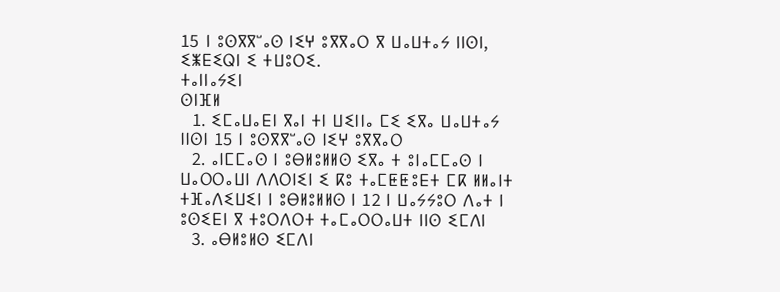15 ⵏ ⵓⵙⴳⴳⵯⴰⵙ ⵏⵉⵖ ⵓⴳⴳⴰⵔ ⴳ ⵡⴰⵡⵜⴰⵢ ⵏⵏⵙⵏ, ⵉⵥⴹⵉⵕⵏ ⵉ ⵜⵡⵓⵔⵉ.
ⵜⴰⵏⵏⴰⵢⵉⵏ
ⵙⵏⴼⵍ
  1. ⵉⵎⴰⵡⴰⴹⵏ ⴳⴰⵏ ⵜⵏ ⵡⵉⵏⵏⴰ ⵎⵉ ⵉⴳⴰ ⵡⴰⵡⵜⴰⵢ ⵏⵏⵙⵏ 15 ⵏ ⵓⵙⴳⴳⵯⴰⵙ ⵏⵉⵖ ⵓⴳⴳⴰⵔ
  2. ⴰⵏⵎⵎⴰⵙ ⵏ ⵓⴱⵍⵓⵍⵍⵙ ⵉⴳⴰ ⵜ ⵓⵏⴰⵎⵎⴰⵙ ⵏ ⵡⴰⵔⵔⴰⵡⵏ ⴷⴷⵔⵏⵉⵏ ⵉ ⴽⵓ ⵜⴰⵎⵟⵟⵓⴹⵜ ⵎⴽ ⵍⵍⴰⵏⵜ ⵜⴼⴰⴷⵉⵡⵉⵏ ⵏ ⵓⴱⵍⵓⵍⵍⵙ ⵏ 12 ⵏ ⵡⴰⵢⵢⵓⵔ ⴷⴰⵜ ⵏ ⵓⵙⵉⴹⵏ ⴳ ⵜⵓⵔⴷⵔⵜ ⵜⴰⵎⴰⵔⵔⴰⵡⵜ ⵏⵏⵙ ⵉⵎⴷⵏ
  3. ⴰⴱⵍⵓⵍⵙ ⵉⵎⴷⵏ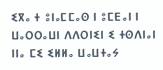ⵉⴳⴰ ⵜ ⵓⵏⴰⵎⵎⴰⵙ ⵏ ⵓⵎⴹⴰⵏ ⵏ ⵡⴰⵔⵔⴰⵡⵏ ⴷⴷⵔⵏⵉⵏ ⵉ ⵜⵙⴷⵏⴰⵏ ⵏⵏⴰ ⵎⵉ ⵉⵍⵍⴰ ⵡⴰⵡⵜⴰⵢ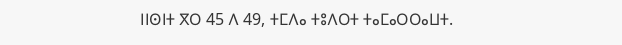ⵏⵏⵙⵏⵜ ⴳⵔ 45 ⴷ 49, ⵜⵎⴷⴰ ⵜⵓⴷⵔⵜ ⵜⴰⵎⴰⵔⵔⴰⵡⵜ.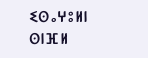ⵉⵙⴰⵖⵓⵍⵏ
ⵙⵏⴼⵍ